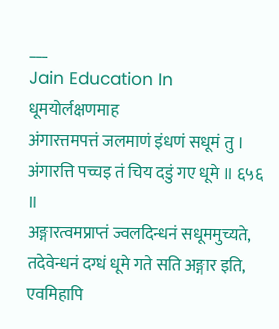___
Jain Education In
धूमयोर्लक्षणमाह
अंगारत्तमपत्तं जलमाणं इंधणं सधूमं तु । अंगारत्ति पच्चइ तं चिय दडुं गए धूमे ॥ ६५६ ॥
अङ्गारत्वमप्राप्तं ज्वलदिन्धनं सधूममुच्यते, तदेवेन्धनं दग्धं धूमे गते सति अङ्गार इति, एवमिहापि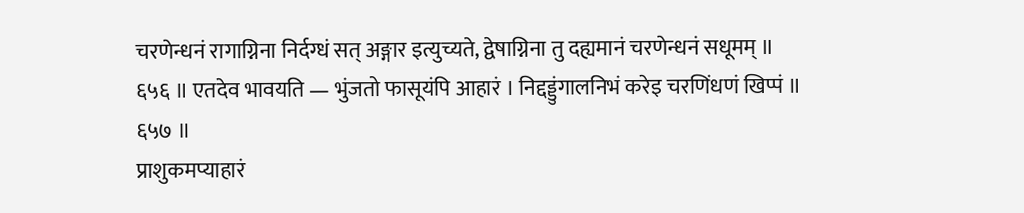चरणेन्धनं रागाग्निना निर्दग्धं सत् अङ्गार इत्युच्यते, द्वेषाग्निना तु दह्यमानं चरणेन्धनं सधूमम् ॥ ६५६ ॥ एतदेव भावयति — भुंजतो फासूयंपि आहारं । निद्दड्डुंगालनिभं करेइ चरणिंधणं खिप्पं ॥ ६५७ ॥
प्राशुकमप्याहारं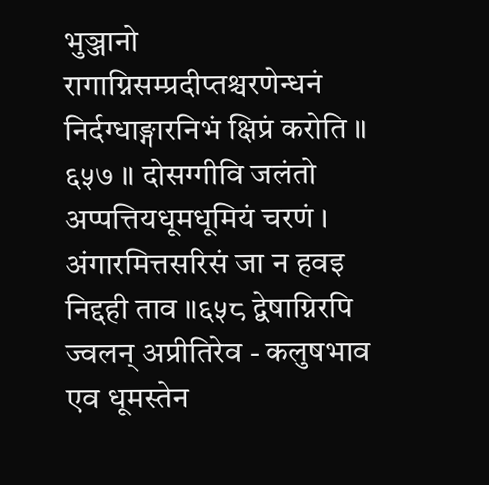भुञ्जानो रागाग्निसम्प्रदीप्तश्चरणेन्धनं निर्दग्धाङ्गारनिभं क्षिप्रं करोति ॥ ६५७ ॥ दोसग्गीवि जलंतो अप्पत्तियधूमधूमियं चरणं । अंगारमित्तसरिसं जा न हवइ निद्दही ताव ॥६५८ द्वेषाग्निरपि ज्वलन् अप्रीतिरेव - कलुषभाव एव धूमस्तेन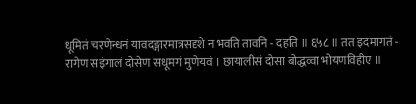धूमितं चरणेन्धनं यावदङ्गारमात्रसदृशे न भवति तावनि - दहति ॥ ६५८ ॥ तत इदमागतं -
रागेण सइंगालं दोसेण सधूमगं मुणेयवं । छायालीसं दोसा बोद्धव्वा भोयणविहीए ॥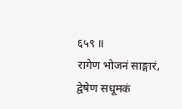६५९ ॥
रागेण भोजनं साङ्गारं, द्वेषेण सधूमकं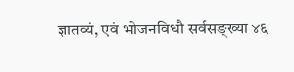ज्ञातव्यं, एवं भोजनविधौ सर्वसङ्ख्या ४६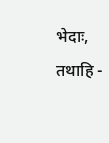भेदाः, तथाहि -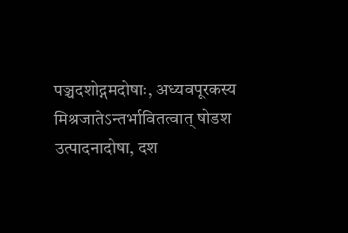पञ्चदशोद्गमदोषाः, अध्यवपूरकस्य मिश्रजातेऽन्तर्भावितत्वात् षोडश उत्पादनादोषा, दश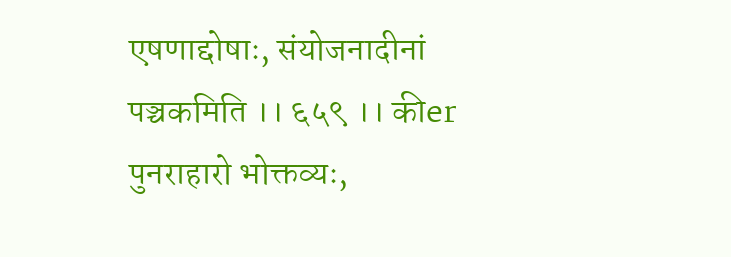एषणाद्दोषाः, संयोजनादीनां पञ्चकमिति ।। ६५९ ।। कीer पुनराहारो भोक्तव्यः,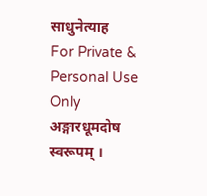साधुनेत्याह
For Private & Personal Use Only
अङ्गारधूमदोष
स्वरूपम् ।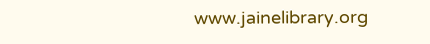www.jainelibrary.org